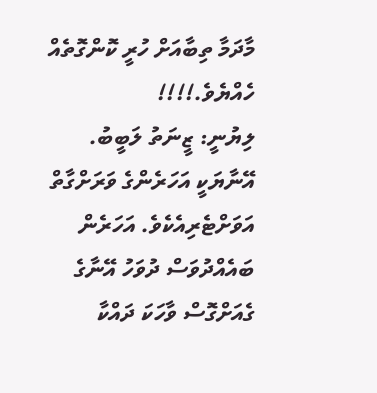މާދަމާ ތިބާއަށް ހުރީ ކޮންގޮތެއް ހެއްޔެވެ.!!!!
ލިޔުނީ: ޒީނަތު ލަބީބު.
އޭނާޔަކީ އަހަރެންގެ ވަރަށްގާތް
އަވަށްޓެރިއެކެވެ. އަހަރެން ބައެއްދުވަސް ދުވަހު އޭނާގެ ގެއަށްގޮސް ވާހަކަ ދައްކާ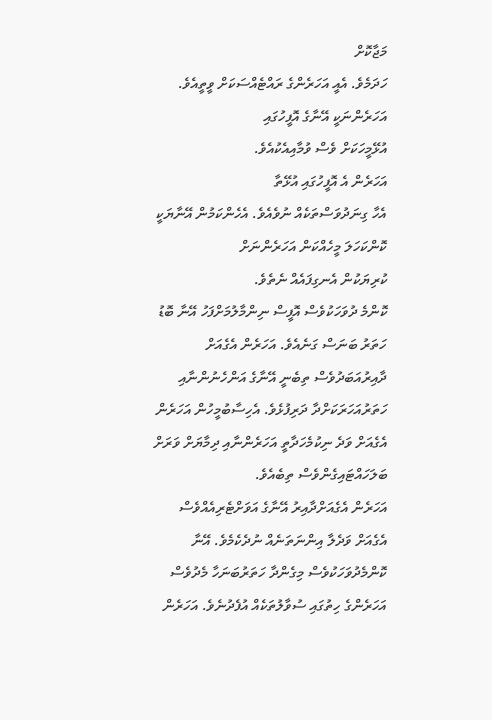މަޖާކޮށް
ހަދަމެވެ. އެއީ އަހަރެންގެ ރައްޓެއްސަކަށް ވީތީއެވެ. އަހަރެންނަކީ އޭނާގެ އޮފީހުގައި
އުޅޭމީހަކަށް ވެސް ވުމާއިއެކުއެވެ.
އަހަރެން އެ އޮފީހުގައި އުޅޭތާ
އެހާ ގިނަދުވަސްތަކެއް ނުވެއެވެ. އެހެންކަމުން އޭނާޔަކީ ކޮންކަހަލަ މީހެއްކަން އަހަރެންނަށް
ކުރިޔަކުން އެނގިފައެއް ނެތެވެ.
ކޮންމެ ދުވަހަކުވެސް އޮފީސް ނިންމާލުމަށްފަހު އޭނާ ބޮޑު ހަތަރު ބަނަސް ގަނެއެވެ. އަހަރެން އެގެއަށް ދާއިރުއަބަދުވެސް ތިބެނީ އޭނާގެ އަންހެނުންނާއި ހަތަރުއަހަރަކަށްދާ ދަރިފުޅެވެ. އެހިސާބުމީހުން އަހަރެން އެގެއަށް ވަދެ ނިކުމެހަދާތީ އަހަރެންނާއި ދިމާޔަށް ވަރަށް ބަލަހައްޓައިގެންވެސް ތިބެއެވެ.
އަހަރެން އެގެއަށްދާއިރު އޭނާގެ އަވަށްޓެރިއެއްވެސް އެގެއަށް ވަދެލާ އިންނަތަނެއް ނުދެކެމެވެ. އޭނާ ކޮންމެދުވަހަކުވެސް މިގެންދާ ހަތަރުބަނަހާ މެދުވެސް އަހަރެންގެ ހިތުގައި ސުވާލުތަކެއް އުފެދުނެވެ. އަހަރެން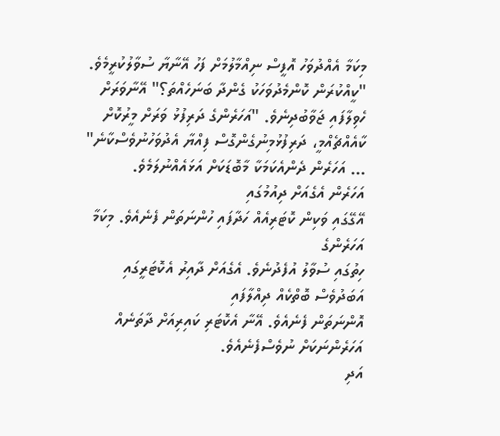މިކަމާ އެއްދުވަހު އޮފީސް ނިއްމާލުމަށް ފަހު އޭނާޔާ ސުވާލުކުރީމެވެ. "ކީއްކުރަން ކޮންމެދުވަހަކު ގެންދާ ބަނަހެއްތަ؟" އޭނާވަރަށް ހެވިލާފައި ޖަވާބުދިނެވެ. "އަހަރެންގެ ދަރިފުޅު ވަރަށް މީރުކޮށް ކާއެއްޗެއްމީ، ދަރިފުޅުމިނުގެންގޮސް ފިއްޔާ އެދުވަހުނުވެސްކާނެ" ... އަހަރެން ދެންއެކަމަކާ މާބޮޑަކަށް އަޅައެއްނުލަމެވެ.
އަހަރެން އެގެއަށް ދިއުމުގައި
އޭގޭގައި ވަކިން ކޮޓަރިއެއް ހަދާފައި ހުންނަތަން ފެނެއެވެ. މިކަމާ އަހަރެންގެ
ހިތުގައި ސުވާލު އުފެދުނެވެ. އެގެއަށް ދާއިރު އެކޮޓަރީގައި އަބަދުވެސް ބޮތްކެއް ދިއްލާފައި
އޮންނަތަން ފެނެއެވެ. އޭނާ އެކޮޓަރި ކައިރިއަށް ދާތަނެއް އަހަރެންނަކަށް ނުވެސްފެނެއެވެ.
އަދި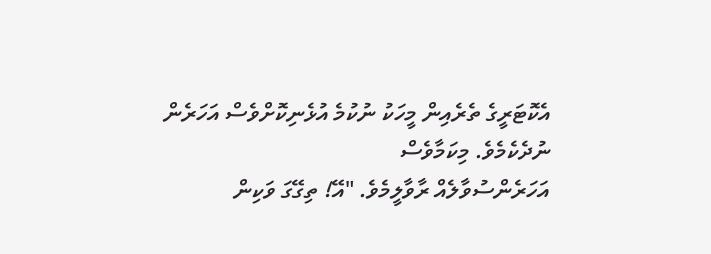އެކޮޓަރީގެ ތެރެއިން މީހަކު ނުކުމެ އުޅެނިކޮށްވެސް އަހަރެން ނުދެކެމެވެ. މިކަމާވެސް
އަހަރެންސުވާލެއް ރާވާލީމެވެ. "އޭ! ތިގޭގަ ވަކިން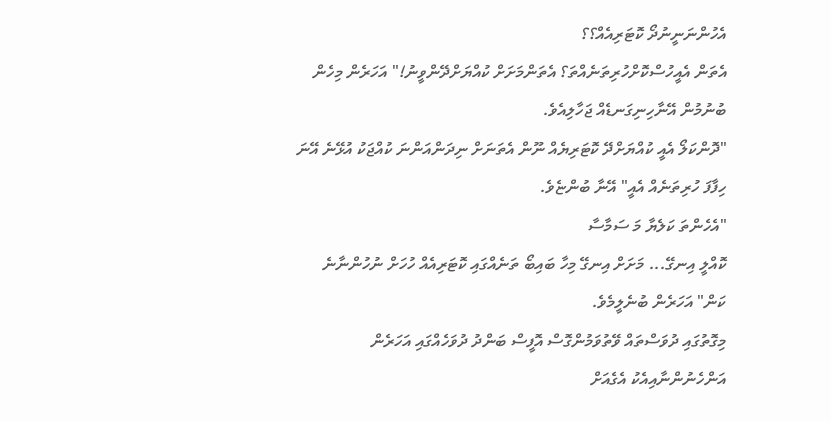އެހުންނަނީނުދޯ ކޮޓަރިއެއް؟؟
އެތަން އެއީހުސްކޮށްހުރިތަނެއްތަ؟ އެތަންމަށަށް ކުއްޔަށްދޭންވީނު!" އަހަރެން މިހެން
ބުނުމުން އޭނާހިނިގަނޑެއް ޖަހާލިއެވެ.
"ދޮންކަލޯ އެއީ ކުއްޔަށްދޭ ކޮޓަރިޔެއް ނޫން އެތަނަށް ނިދަންއަންނަ ކުއްޖަކު އުޅޭނެ އޭނަ ހިފާފަ ހުރިތަނެއް އެއީ" އޭނާ ބުންޏެވެ.
"އެހެންތަ ކަލެޔާ މަ ސަމާސާ
ކޮއްލީ އިނގޭ... މަށަށް އިނގޭ މިހާ ބައިބޯ ތަނެއްގައި ކޮޓަރިއެއް ހުހަށް ނުހުންނާނެ
ކަން" އަހަރެން ބުނެލީމެވެ.
މިގޮތުގައި ދުވަސްތައް ވޭތުވަމުންގޮސް އޮފީސް ބަންދު ދުވަހެއްގައި އަހަރެން އަންހެނުންނާއިއެކު އެގެއަށް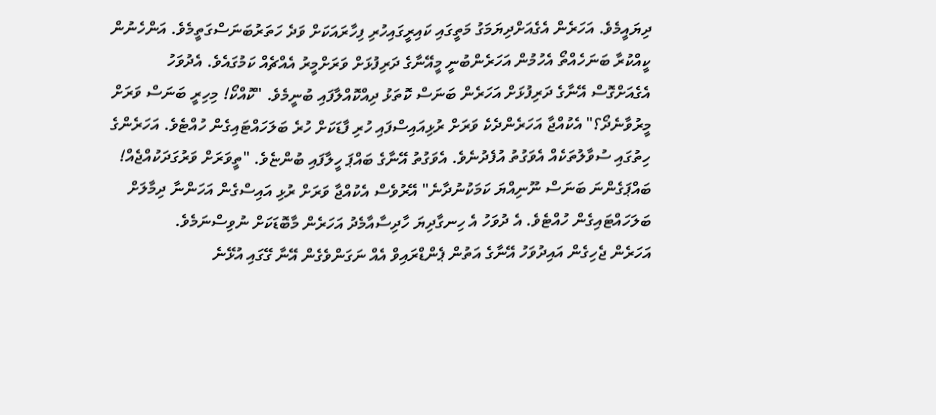ދިޔައީމެވެ. އަހަރެން އެގެއަށްދިޔަމަގު މަތީގައި ކައިރީގައިހުރި ފިހާރައަކަށް ވަދެ ހަތަރުބަނަސްގަތީމެވެ. އަންހެނުން ކީއްކުރާ ބަނަހެއްތޯ އެހުމުން އަހަރެންބުނީ މީއޭނާގެ ދަރިފުޅަށް ވަރަށްމީރު އެއްޗެއް ކަމުގައެވެ. އެދުވަހު އެގެއަށްގޮސް އޭނާގެ ދަރިފުޅަށް އަހަރެން ބަނަސް ކޮތަޅު ދިއްކޮއްލާފައި ބުނީމެވެ. "ކޮއްކޯ! މިހިރީ ބަނަސް ވަރަށް މީރުވާނެދޯ؟" އެކުއްޖާ އަހަރެންދެކެ ވަރަށް ރުޅިއައިސްފައި ހުރި ފާޑަކަށް ހުރެ ބަލަހައްޓައިގެން ހުއްޓެވެ. އަހަރެންގެ ހިތުގައި ސުވާލުތަކެއް އެވަގުތު އުފެދުނެވެ. އެވަގުތު އޭނާގެ ބައްޕަ ހީލާފައި ބުންޏެވެ. "ތީވަރަށް ވަރުގަދަކުއްޖެއް! ބައްޕަގެންނަ ބަނަސް ނޫނިއްޔަ ކަމަކުނުދާނެ" އޭރުވެސް އެކުއްޖާ ވަރަށް ރުޅި އައިސްގެން އަހަންނާ ދިމާލަށް ބަލަހައްޓައިގެން ހުއްޓެވެ. އެ ދުވަހު އެ ހިނގާދިޔަ ހާދިސާއާމެދު އަހަރެން މާބޮޑަކަށް ނުވިސްނަމެވެ.
އަހަރެން ޖެހިގެން އައިދުވަހު އޭނާގެ އަތުން ޕެންޑްރައިވް އެއް ނަގަންވެގެން އޭނާ ގޭގައި އުޅޭނެ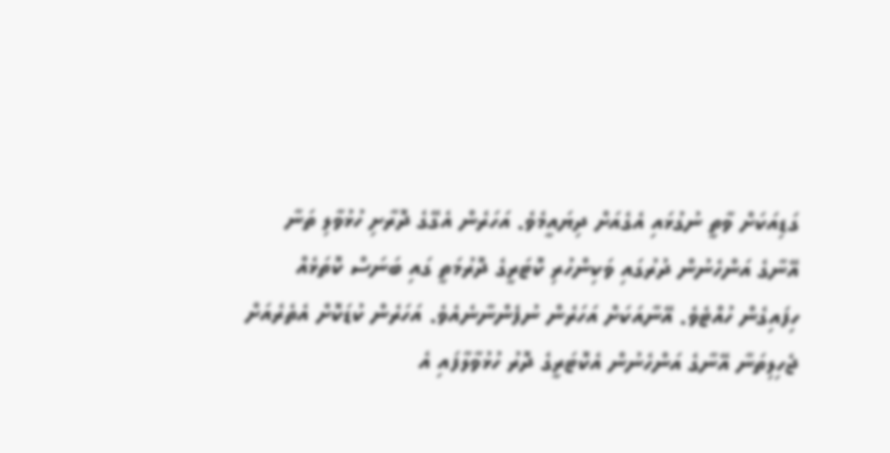ގަޑިއަކަށް ވާތީ ނުގުޅައި އެގެއަށް ދިޔައީމެވެ. އަހަރެން އެގޭގެ ދޮރާށި ހުޅުވާލި ތަނާ އޭނާގެ އަންހެނުން ދުރުގައި ވަކިންހުރި ކޮޓަރީގެ ދޮރުމަތީ ގައި ބަނަސް ކޮތަޅެއް ހިފައިގެން ހުއްޓެވެ. އޭނާއަކަށް އަހަރެން ނުފެންނާނެއެވެ. އަހަރެން ކުޑަކޮށް އެތެރެއަށް ޖެހިލިތަނާ އޭނާގެ އަންހެނުން އެކޮޓަރީގެ ދޮރު ހުޅުވާލާފައި އެ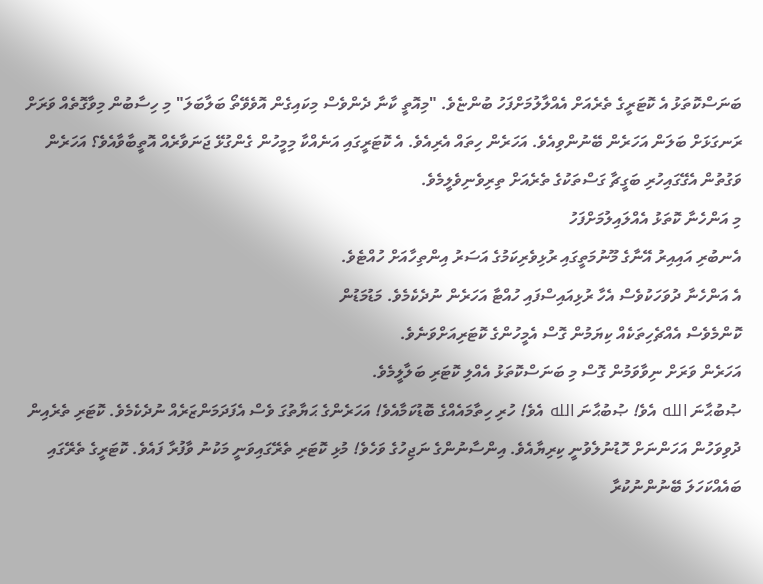ބަނަސްކޮތަޅު އެ ކޮޓަރީގެ ތެރެއަށް އެއްލާލުމަށްފަހު ބުންޏެވެ. "މިއޮތީ ކާނާ ދެންވެސް މިކައިގެން އޮވެވޭތޯ ބަލާބަލަ" މި ހިސާބުން މިވާގޮތެއް ވަރަށް ރަނގަޅަށް ބަލަން އަހަރެން ބޭނުންވިއެވެ. އަހަރެން ހިތައް އެރިއެވެ. އެ ކޮޓަރީގައި އަނެއްކާ މިމީހުން ގެންގުޅޭ ޖަނަވާރެއް އޮތީބާވާއެވެ؟ އަހަރެން ވަގުތުން އެގޭގައިހުރި ބަގީޗާ ގަސްތަކުގެ ތެރެއަށް ތިރިވެނިވެލީމެވެ.
މި އަންހެނާ ކޮތަޅު އެއްލައިލުމަށްފަހު
އެނބުރި އައިއިރު އޭނާގެ މޫނުމަތީގައި ރުޅިވެރިކަމުގެ އަސަރު އިންތިހާއަށް ހުއްޓެވެ.
އެ އަންހެނާ ދުވަހަކުވެސް އެހާ ރުޅިއައިސްފައި ހުއްޓާ އަހަރެން ނުދެކެމެވެ. މަޑުމަޑުން
ކޮންމެވެސް އެއްޗެހިތަކެއް ކިޔަމުން ގޮސް އެމީހުންގެ ކޮޓަރިއަށްވަނެވެ.
އަހަރެން ވަރަށް ނިވާވަމުން ގޮސް މި ބަނަސްކޮތަޅު އެއްލި ކޮޓަރި ބަލާލީމެވެ.
ޞުބުޙާނަ الله އެވެ! ޞުބުޙާނަ الله އެވެ! ހުރި ހިތާމައެއްގެ ބޮޑުކަމާއެވެ! އަހަރެންގެ ޙަޔާތުގަ ވެސް އެފަދަމަންޒަރެއް ނުދެކެމެވެ. ކޮޓަރި ތެރެއިން ދުވިވަހުން އަހަންނަށް ހޮޑުނުލެވުނީ ކިރިޔާއެވެ. އިންސާނުންގެ ނަޖިހުގެ ވަހެވެ! މުޅި ކޮޓަރި ތެރޭގައިވަނީ މަކުނު ވާފުރާ ފައެވެ. ކޮޓަރީގެ ތެރޭގައި ބައެއްކަހަލަ ބޭނުންނުކުރާ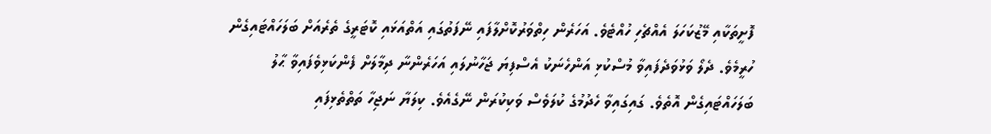ފޮށީތަކާއި މޭޒުކަހަލަ އެއްޗެހި ހުއްޓެވެ. އަހަރެން ހިތްވަރުކޮށްލާފައި ނޭފަތުގައި އަތްއަޅައި ކޮޓަރީގެ ތެރެއަށް ބަލަހައްޓައިގެން ހުރީމެވެ. ދެލޯ ވަޅުވަދެފައިވާ މުސްކުޅި އަންހެނަކު އެސްފިޔަ ޖަހާނުލައި އަހަރެންނާ ދިމާލަށް ފެންކަޅިވެފައިވާ ޙާލު ބަލަހައްޓައިގެން އޮތެވެ. ގައިގައިވާ ހެދުމުގެ ކުލަވެސް ވަކިކުރަން ނޭގެއެވެ. ކިލަޔާ ނަޖިހާ ތަތްތެޅިފައި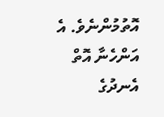އޮތުމުންނެވެ. އެ އަންހެނާ އޮތް އެނދުގެ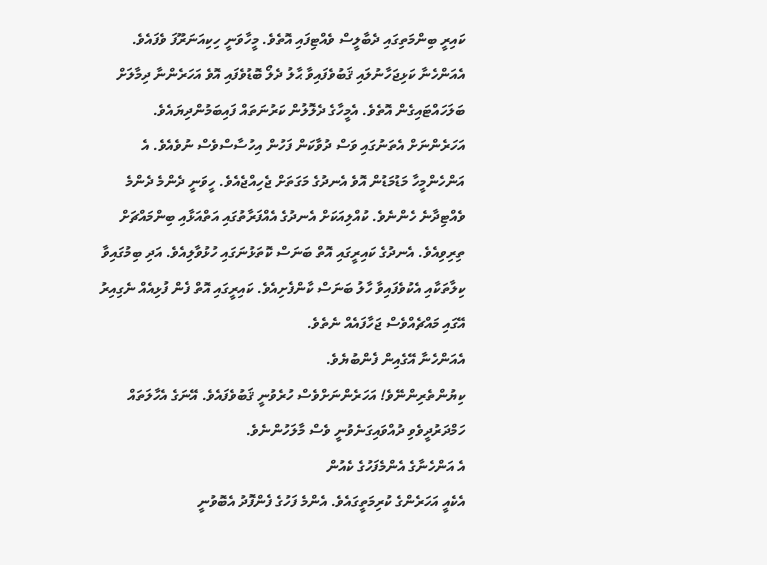ކައިރީ ބިންމަތިގައި ދެބާލީސް ވެއްޓިފައި އޮތެވެ. މީހާވަނީ ހިކިއަނަރޫފަ ވެފައެވެ.
އެއަންހެނާ ކަޅިޖަހާނުލައި ޤަބުވެފައިވާ ޙާލު ދެލޯ ބޮޑުވެފައި އޮވެ އަހަރެންނާ ދިމާލަށް ބަލަހައްޓައިގެން އޮތެވެ. އެމީހާގެ ދެލޮލުން ކަރުނަތައް ފައިބަމުންދިޔައެވެ.
އަހަރެންނަށް އެތަނުގައި ވަސް ދުވާކަން ފަހުން އިހުސާސްވެސް ނުވެއެވެ. އެ އަންހެންމީހާ މަޑުމަޑުން އޮވެ އެނދުގެ މަގަތަށް ޖެހިއްޖެއެވެ. ހީވަނީ ދެންމެ ދެންމެ ވެއްޓިދާނެ ހެންނެވެ. ކުއްލިއަކަށް އެނދުގެ އެއްފަރާތުގައި އަތްއަޅާއި ބިންމައްޗަށް ތިރިވިއެވެ. އެނދުގެ ކައިރީގައި އޮތް ބަނަސް ކޮތަޅުނަގައި ހުޅުވާލިއެވެ. އަދި ބިމުގައިވާ ކިލާތަކާއި އެކުވެފައިވާ ހާލު ބަނަސް ކާންފެށިއެވެ. ކައިރީގައި އޮތް ފެން ފުޅިއެއް ނެގިއިރު އޭގައި މައްޗެއްވެސް ޖަހާފައެއް ނެތެވެ.
އެއަންހެނާ އޭގެއިން ފެންބުޔެވެ.
ކިޔުންތެރިންނޭވެ! އަހަރެންނަށްވެސް ހުރެވުނީ ޤަބުވެފައެވެ. އޭނަގެ އެހާލަތައް ހަމްދަރުދީވެވި ދުއްވައިގަނެވުނީ ވެސް މާލަހުންނެވެ.
އެ އަންހެނާގެ އެންމެފަހުގެ ކެއުން
އެކެއީ އަހަރެންގެ ކުރިމަތީގައެވެ. އެންމެ ފަހުގެ ފެންފޮދު އެބޮވުނީ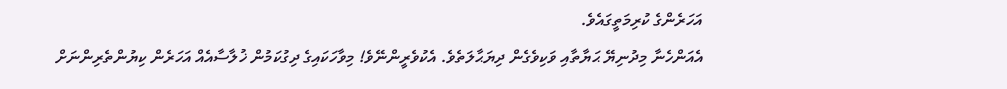އަހަރެންގެ ކުރިމަތީގައެވެ.
އެއަންހެނާ މިދުނިޔޭ ޙަޔާތާއި ވަކިވެގެން ދިޔަޙާލަތެވެ. އެކުވެރީންނޭވެ! މިވާހަކައިގެ ދިގުކަމުން ޚުލާސާއެއް އަހަރެން ކިޔުންތެރިންނަށް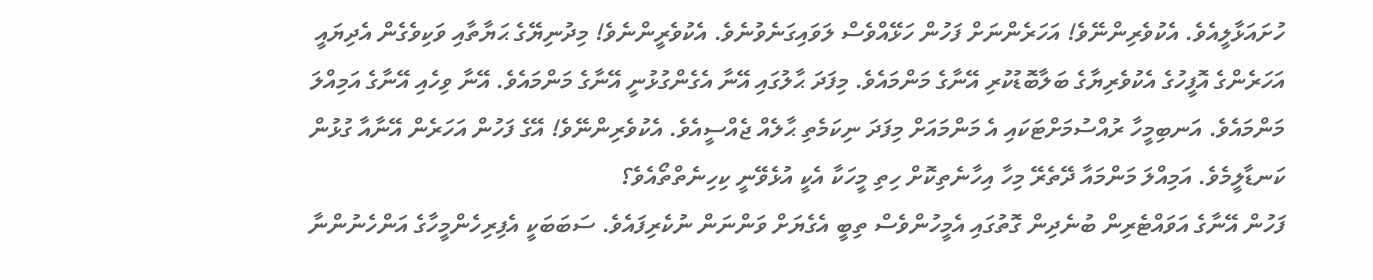ހުށައަޅާލީއެވެ. އެކުވެރިންނޭވެ! އަހަރެންނަށް ފަހުން ހަޅޭއްވެސް ލަވައިގަނެވުނެވެ. އެކުވެރީންނެވެ! މިދުނިޔޭގެ ޙަޔާތާއި ވަކިވެގެން އެދިޔައީ އަހަރެންގެ އޮފީހުގެ އެކުވެރިޔާގެ ބަލާބޮޑުކުރި އޭނާގެ މަންމައެވެ. މިފަދަ ޙާލުގައި އޭނާ އެގެންގުޅުނީ އޭނާގެ މަންމައެވެ. އޭނާ ވިހެއި އޭނާގެ އަމިއްލަ މަންމައެވެ. އަނބިމީހާ ރުއްސުމަށްޓަކައި އެ މަންމައަށް މިފަދަ ނިކަމެތި ޙާލެއް ޖެއްސީއެވެ. އެކުވެރިންނޭވެ! އޭގެ ފަހުން އަހަރެން އޭނާއާ ގުޅުން ކަނޑާލީމެވެ. އަމިއްލަ މަންމައާ ދޭތެރޭ މިހާ އިހާނެތިކޮށް ހިތި މީހަކާ އެކީ އުޅެވޭނީ ކިހިނެތްތޯއެވެ؟
ފަހުން އޭނާގެ އަވައްޓެރިން ބުނެދިން ގޮތުގައި އެމީހުންވެސް ތިބީ އެގެޔަށް ވަންނަން ނުކެރިފައެވެ. ސަބަބަކީ އެފިރިހެންމީހާގެ އަންހެނުންނާ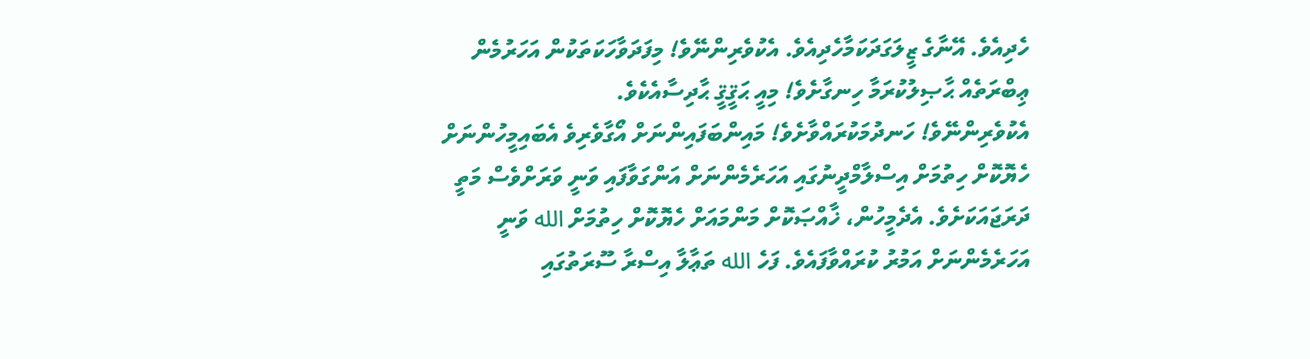ހެދިއެވެ. އޭނާގެ ޒީލަގަދަކަމާހެދިއެވެ. އެކުވެރިންނޭވެ! މިފަދަވާހަކަތަކުން އަހަރުމެން ޢިބްރަތެއް ޙާޞިލުކުރަމާ ހިނގާށެވެ! މިއީ ޙަޤީޤީ ޙާދިސާއެކެވެ.
އެކުވެރިންނޭވެ! ހަނދުމަކުރައްވާށެވެ! މައިންބަފައިންނަށް އޯގާވެރިވެ އެބައިމީހުންނަށް ހެޔޮކޮށް ހިތުމަށް އިސްލާމްދީނުގައި އަހަރެމެންނަށް އަންގަވާފައި ވަނީ ވަރަށްވެސް މަތީ ދަރަޖައަކަށެވެ. އެދެމީހުން، ޚާއްޞަކޮށް މަންމައަށް ހެޔޮކޮށް ހިތުމަށް الله ވަނީ އަހަރެމެންނަށް އަމުރު ކުރައްވާފައެވެ. ފަހެ الله ތަޢާލާ އިސްރާ ސޫރަތުގައި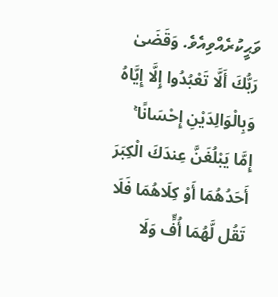ވަޙީކުރެއްވިއެވެ. وَقَضَىٰ رَبُّكَ أَلَّا تَعْبُدُوا إِلَّا إِيَّاهُ وَبِالْوَالِدَيْنِ إِحْسَانًا ۚ إِمَّا يَبْلُغَنَّ عِندَكَ الْكِبَرَ أَحَدُهُمَا أَوْ كِلَاهُمَا فَلَا تَقُل لَّهُمَا أُفٍّ وَلَا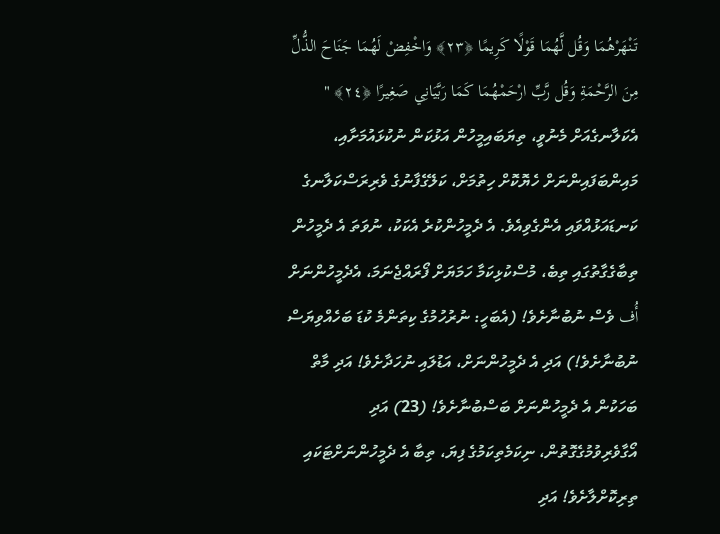تَنْهَرْهُمَا وَقُل لَّهُمَا قَوْلًا كَرِيمًا ﴿٢٣﴾ وَاخْفِضْ لَهُمَا جَنَاحَ الذُّلِّ مِنَ الرَّحْمَةِ وَقُل رَّبِّ ارْحَمْهُمَا كَمَا رَبَّيَانِي صَغِيرًا ﴿٢٤﴾ " އެކަލާނގެއަށް މެނުވީ، ތިޔަބައިމީހުން އަޅުކަން ނުކުޅައުމަށާއި، މައިންބަފައިންނަށް ހެޔޮކޮށް ހިތުމަށް، ކަލޭގެފާނުގެ ވެރިރަސްކަލާނގެ ކަނޑައަޅުއްވައި އެންގެވިއެވެ. އެ ދެމީހުންކުރެ އެކަކު، ނުވަތަ އެ ދެމީހުން ތިބާގެގާތުގައި ތިބެ، މުސްކުޅިކަމާ ހަމަޔަށް ފޯރައްޖެނަމަ، އެދެމީހުންނަށް أُف ވެސް ނުބުނާށެވެ! (އެބަހީ: ނުރުހުމުގެ ކިތަންމެ ކުޑަ ބަހެއްވިޔަސް ނުބުނާށެވެ!) އަދި އެ ދެމީހުންނަށް، އަޑުލައި ނުހަދާށެވެ! އަދި މާތް ބަހަކުން އެ ދެމީހުންނަށް ބަސްބުނާށެވެ! (23) އަދި އޯގާވެރިވުމުގެގޮތުން، ނިކަމެތިކަމުގެ ފިޔަ، ތިބާ އެ ދެމީހުންނަށްޓަކައި ތިރިކޮށްލާށެވެ! އަދި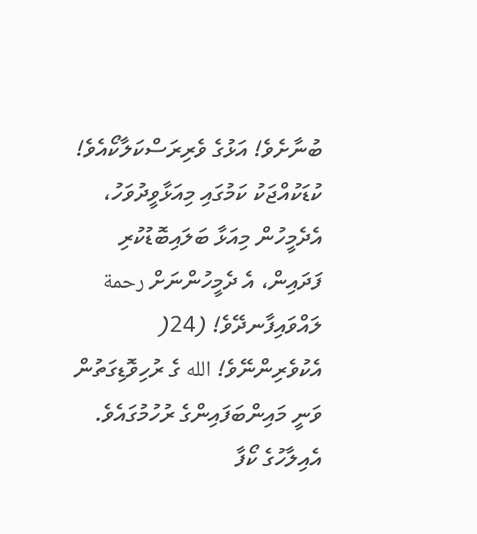ބުނާށެވެ! އަޅުގެ ވެރިރަސްކަލާކޯއެވެ! ކުޑަކުއްޖަކު ކަމުގައި މިއަޅާވީދުވަހު، އެދެމީހުން މިއަޅާ ބަލައިބޮޑުކުރި ފަދައިން، އެ ދެމީހުންނަށް رحمة ލައްވައިފާނދޭވެ! (24(
އެކުވެރިންނޭވެ! الله ގެ ރުހިވޮޑިގަތުން ވަނީ މައިންބަފައިންގެ ރުހުމުގައެވެ. އެއިލާހުގެ ކޯފާ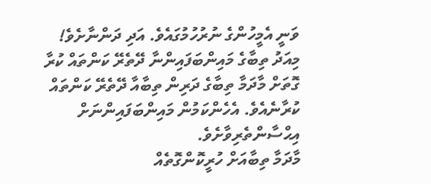ވަނީ އެމީހުންގެ ނުރުހުމުގައެވެ. އަދި ދަންނާށެވެ! މިއަދު ތިބާގެ މައިންބަފައިންނާ ދޭތެރޭ ކަންތައް ކުރާ ގޮތަށް މާދަމާ ތިބާގެ ދަރިން ތިބާއާ ދޭތެރޭ ކަންތައް ކުރާނެއެވެ. އެހެންކަމުން މައިންބަފައިންނަށް އިޙްސާންތެރިވާށެވެ.
މާދަމާ ތިބާއަށް ހުރީކޮންގޮތެއް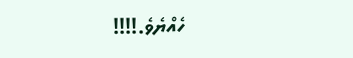ހެއްޔެވެ.!!!!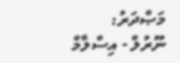މަޞްދަރު:
ނޫރުލް - އިސްލާމް